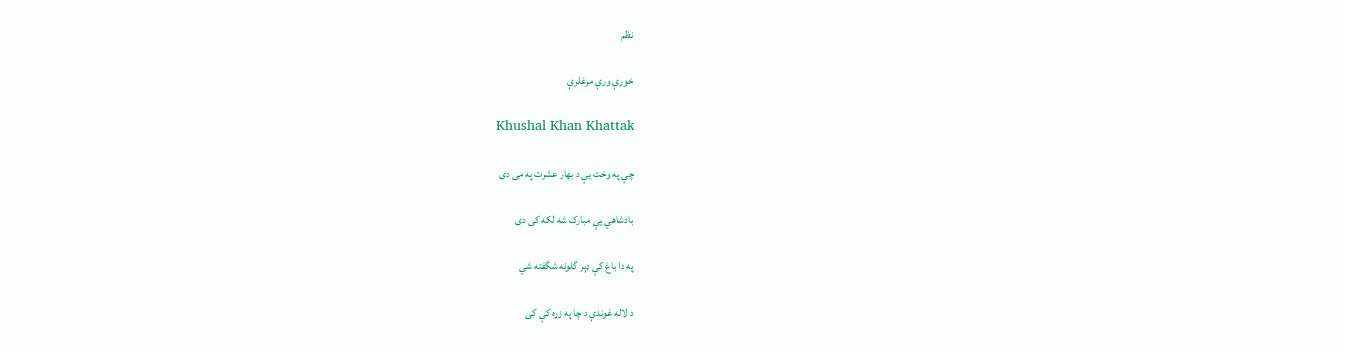نظم

خورې ورې مرغلرې

Khushal Khan Khattak

چې په وخت يې د بهار عشرت په می دی

بادشاهي يې مبارک شه لکه کی دی

په دا باغ کې ډېر گلونه شگفته شي

د لاله غوندې د چا په زړه کې کی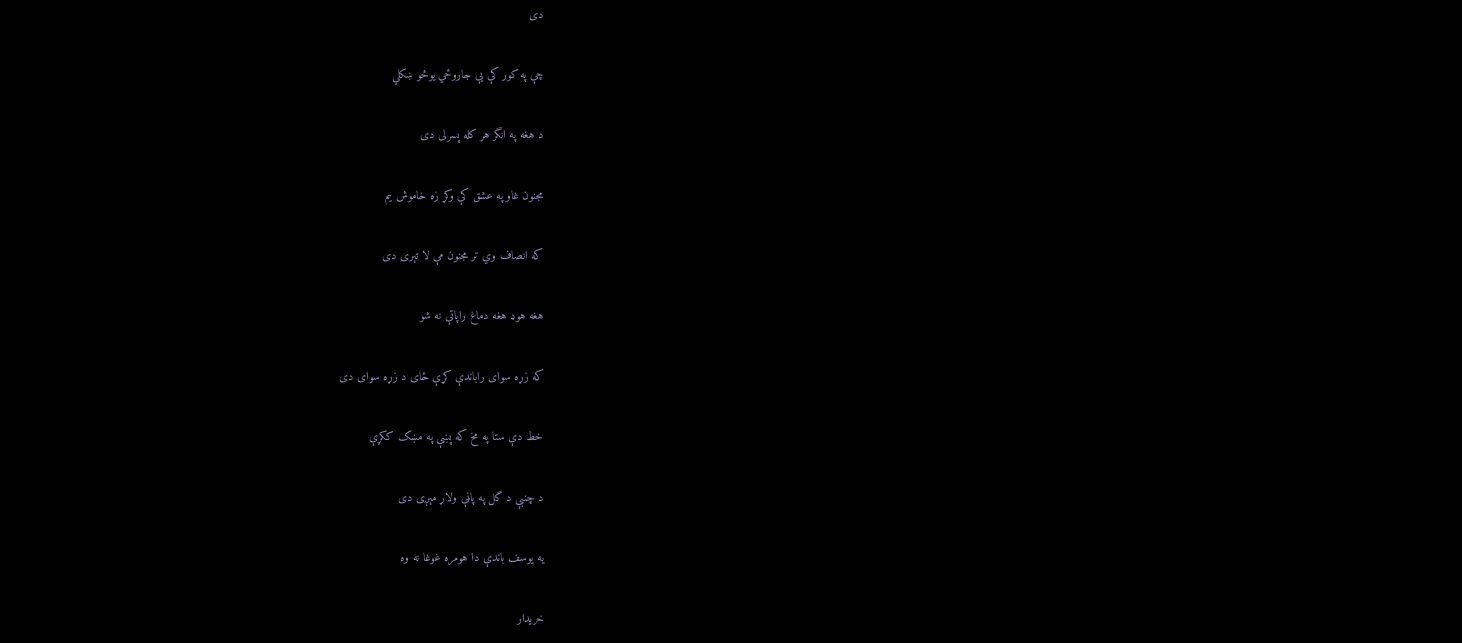دی

چې په کور کې يې جاروځي يوڅو ښکلي

د هغه په انگر هر کله پسرلی دی

مجنون غاو په عشق کې وکړ زه خاموش يم

که انصاف وي تر مجنون مې لا تېری دی

هغه هوډ هغه دماغ راپاتې نه شو

که زړه سوای راباندې کړې ځای د زړه سوای دی

خط دې ستا په مخ که پښې په مښک ککړې

د چنبې د گل په پاڼې ولاړ مېږی دی

يه يوسف باندې دا هومره غوغا نه وه

خريدار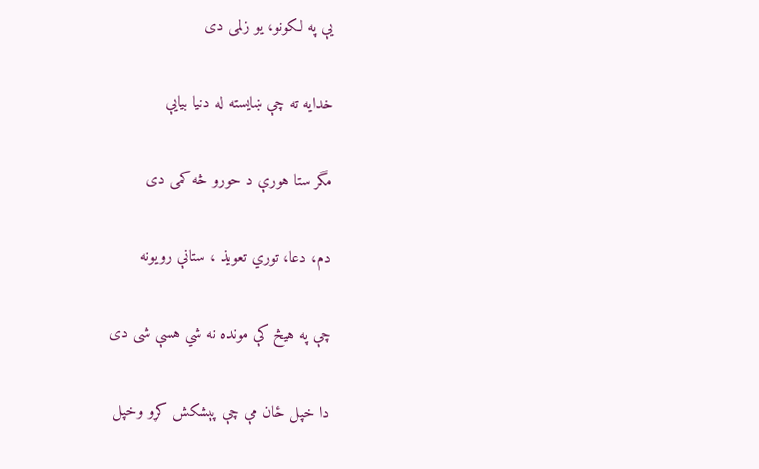يې په لکونو، يو زلمی دی

خدايه ته چې ښايسته له دنيا بيايې

مگر ستا هورې د حورو څه کمی دی

دم، دعا، توري تعويذ ، ستانې رويونه

چې په هيڅ کې مونده نه شي هسې شی دی

دا خپل ځان مې چې پېشکش کړو وخپل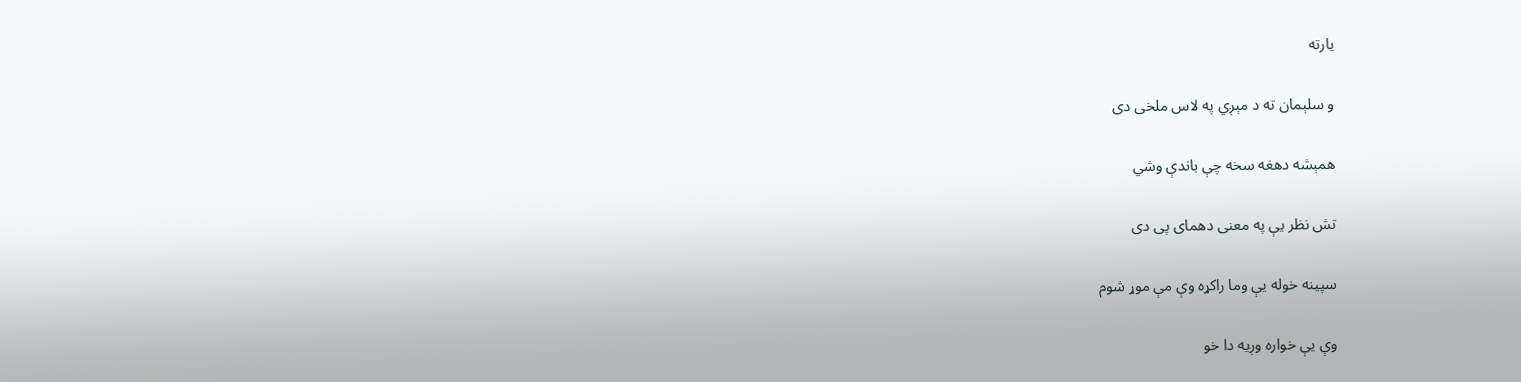يارته

و سلېمان ته د مېږي په لاس ملخی دی

همېشه دهغه سخه چې باندې وشي

تش نظر يې په معنی دهمای پی دی

سپينه خوله يې وما راکړه وې مې موړ شوم

وې يې خواره وږيه دا خو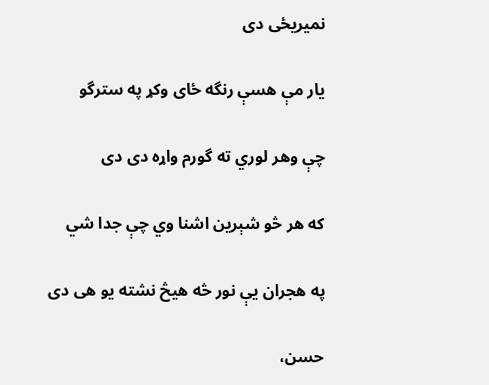نميريځی دی

يار مې هسې رنگه ځای وکړ په سترگو

چې وهر لوري ته گورم واړه دی دی

که هر څو شېرين اشنا وي چې جدا شي

په هجران يې نور څه هيڅ نشته يو هی دی

حسن،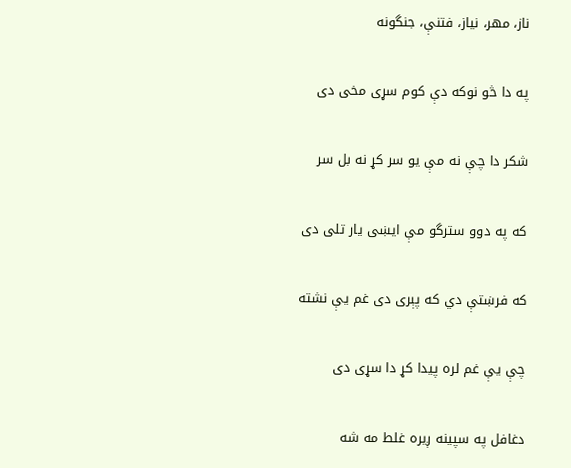ناز، مهر، نياز، فتنې، جنگونه

په دا څو نوکه دې کوم سړی مخی دی

شکر دا چې نه مې يو سر کړ نه بل سر

که په دوو سترگو مې ايښی يار تلی دی

که فرښتې دي که پېری دی غم يې نشته

چې يې غم لره پيدا کړ دا سړی دی

دغافل په سپينه ږيره غلط مه شه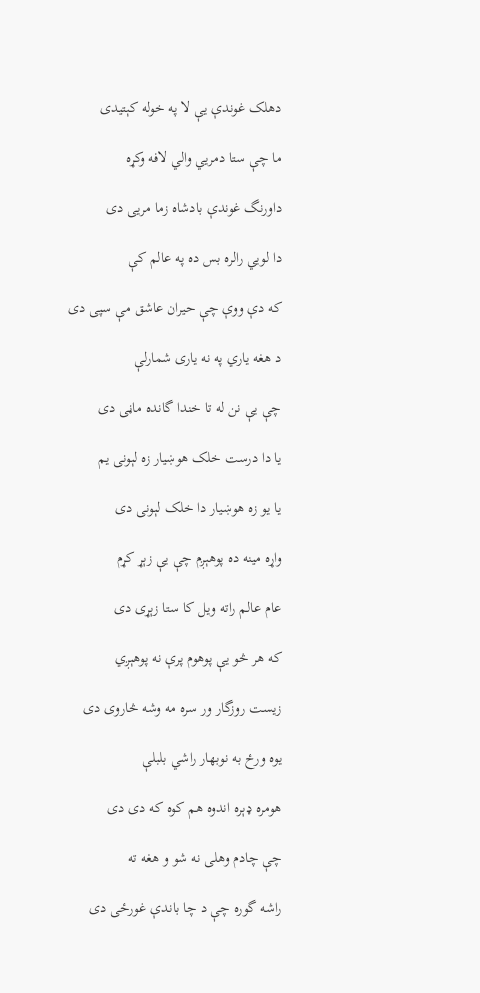دهلک غوندې يې لا په خوله کېتیدی

ما چې ستا دمريي والي لافه وکړه

داورنگ غوندې بادشاه زما مريی دی

دا لويي رالره بس ده په عالم کې

که دې ووې چې حيران عاشق مې سپی دی

د هغه ياري په نه ياری شمارلې

چې يې نن له تا خندا گانده ماڼی دی

يا دا درست خلک هوښيار زه لېونی يم

يا يو زه هوښيار دا خلک لېونی دی

واړه مينه ده پوهېږم چې يې زېړ کړم

عام عالم راته ويل کا ستا زېړی دی

که هر څو يې پوهوم پرې نه پوهېږي

زيست روزگار ور سره مه وشه څاروی دی

يوه ورځ به نوبهار راشي بلبلې

هومره ډېره اندوه هم کوه که دی دی

چې چادم وهلی نه شو و هغه ته

راشه گوره چې د چا باندې غورځی دی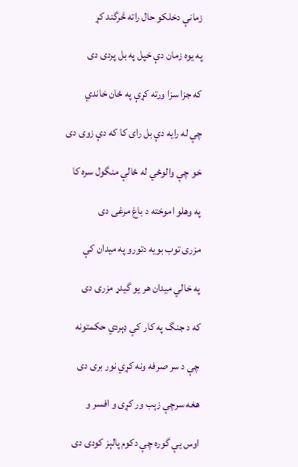زمانې دخلکو حال راته څرگند کړ

په يوه زمان دې خپل په بل پردی دی

که جزا سزا ورته کړې په ځان خاندي

چې له رايه دې بل رای کا که دې زوی دی

خو چې والوځي له ځالې منگول سره کا

په وهلو اموخته د باغ مرغی دی

مزری توب بويه دتورو په ميدان کې

په خالي ميدان هر يو گيدړ مزری دی

که د جنگ په کار کې ډېردي حکمتونه

چې د سر صرفه ونه کړي نور بری دی

هغه سرچې زېب ور کړی و افسر و

اوس يې گوره چې دکوم پالېز کودی دی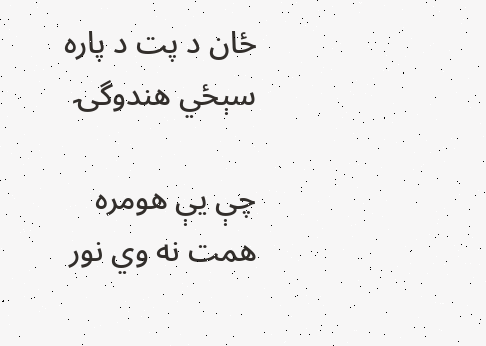ځان د پت د پاره سېځي هندوگۍ

چې يې هومره همت نه وي نور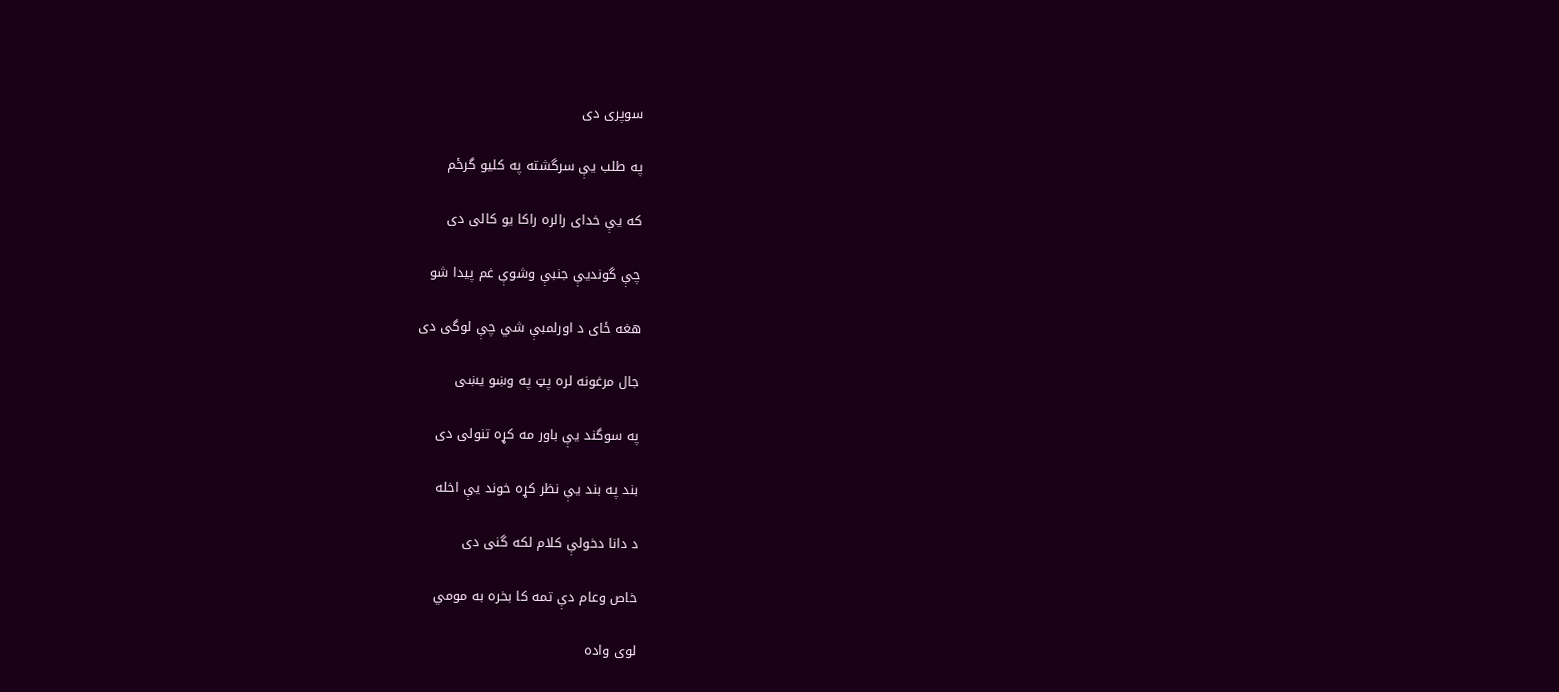سوپری دی

په طلب يې سرگشته په کليو گرځم

که يې خدای رالره راکا يو کالی دی

چې گونديې جنبې وشوې غم پيدا شو

هغه ځای د اورلمبې شي چې لوگی دی

جال مرغونه لره پټ په وښو يښی

په سوگند يې باور مه کړه تنولی دی

بند په بند يې نظر کړه خوند يې اخله

د دانا دخولې کلام لکه گنی دی

خاص وعام دې تمه کا بخره به مومي

لوی واده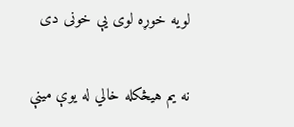لويه خوړه لوی يې خونی دی

نه يم هيڅکله خالي له يوې مينې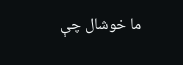ما خوشال چې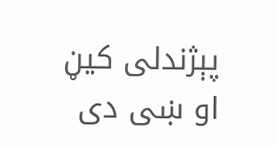پېژندلی کيڼ او ښی دی